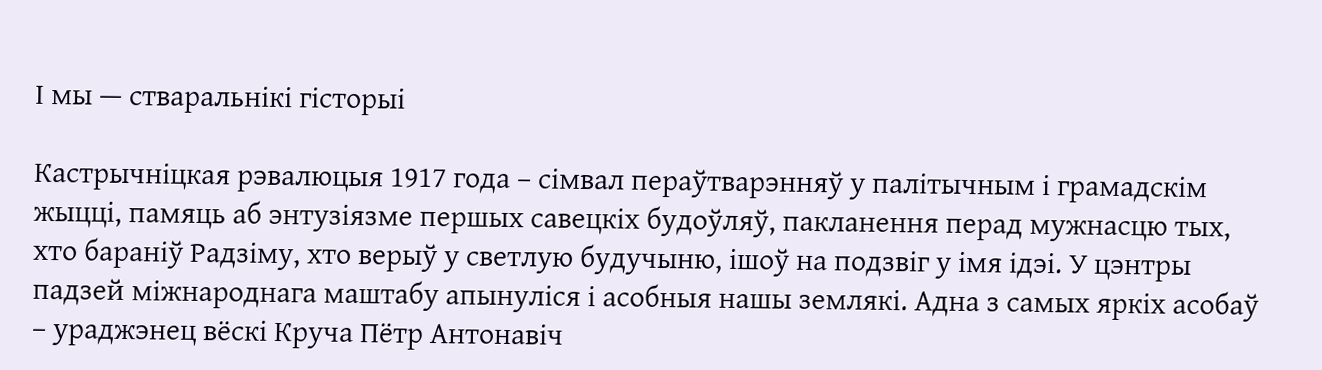І мы — стваральнікі гісторыі

Кастрычніцкая рэвалюцыя 1917 года – сімвал пераўтварэнняў у палітычным і грамадскім жыцці, памяць аб энтузіязме першых савецкіх будоўляў, пакланення перад мужнасцю тых, хто бараніў Радзіму, хто верыў у светлую будучыню, ішоў на подзвіг у імя ідэі. У цэнтры падзей міжнароднага маштабу апынуліся і асобныя нашы землякі. Адна з самых яркіх асобаў – ураджэнец вёскі Круча Пётр Антонавіч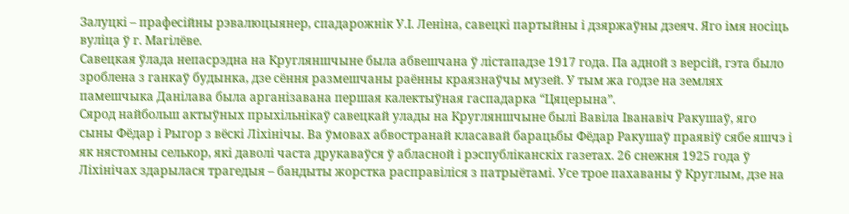Залуцкі – прафесійны рэвалюцыянер, спадарожнік У.І. Леніна, савецкі партыйны і дзяржаўны дзеяч. Яго імя носіць вуліца ў г. Магілёве.
Савецкая ўлада непасрэдна на Кругляншчыне была абвешчана ў лістападзе 1917 года. Па адной з версій, гэта было зроблена з ганкаў будынка, дзе сёння размешчаны раённы краязнаўчы музей. У тым жа годзе на землях памешчыка Данілава была арганізавана першая калектыўная гаспадарка “Цяцерына”.
Сярод найбольш актыўных прыхільнікаў савецкай улады на Кругляншчыне былі Вавіла Іванавіч Ракушаў, яго сыны Фёдар і Рыгор з вёскі Ліхінічы. Ва ўмовах абвостранай класавай барацьбы Фёдар Ракушаў праявіў сябе яшчэ і як нястомны селькор, які даволі часта друкаваўся ў абласной і рэспубліканскіх газетах. 26 снежня 1925 года ў Ліхінічах здарылася трагедыя – бандыты жорстка расправіліся з патрыётамі. Усе трое пахаваны ў Круглым, дзе на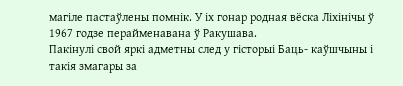магіле пастаўлены помнік. У іх гонар родная вёска Ліхінічы ў 1967 годзе перайменавана ў Ракушава.
Пакінулі свой яркі адметны след у гісторыі Баць- каўшчыны і такія змагары за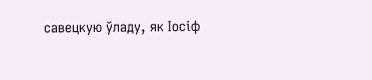савецкую ўладу, як Іосіф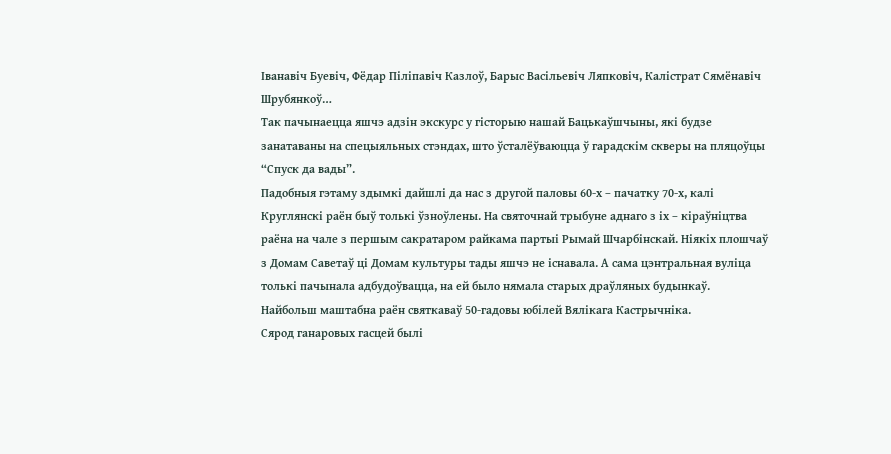Іванавіч Буевіч, Фёдар Піліпавіч Казлоў, Барыс Васільевіч Ляпковіч, Калістрат Сямёнавіч Шрубянкоў…
Так пачынаецца яшчэ адзін экскурс у гісторыю нашай Бацькаўшчыны, які будзе занатаваны на спецыяльных стэндах, што ўсталёўваюцца ў гарадскім скверы на пляцоўцы “Спуск да вады”.
Падобныя гэтаму здымкі дайшлі да нас з другой паловы 60-х – пачатку 70-х, калі Круглянскі раён быў толькі ўзноўлены. На святочнай трыбуне аднаго з іх – кіраўніцтва раёна на чале з першым сакратаром райкама партыі Рымай Шчарбінскай. Ніякіх плошчаў з Домам Саветаў ці Домам культуры тады яшчэ не існавала. А сама цэнтральная вуліца толькі пачынала адбудоўвацца, на ей было нямала старых драўляных будынкаў.
Найбольш маштабна раён святкаваў 50-гадовы юбілей Вялікага Кастрычніка.
Сярод ганаровых гасцей былі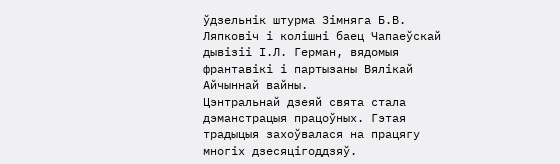ўдзельнік штурма Зімняга Б.В. Ляпковіч і колішні баец Чапаеўскай дывізіі І.Л. Герман, вядомыя франтавікі і партызаны Вялікай Айчыннай вайны.
Цэнтральнай дзеяй свята стала дэманстрацыя працоўных. Гэтая традыцыя захоўвалася на працягу многіх дзесяцігоддзяў.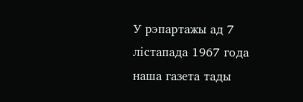У рэпартажы ад 7 лістапада 1967 года наша газета тады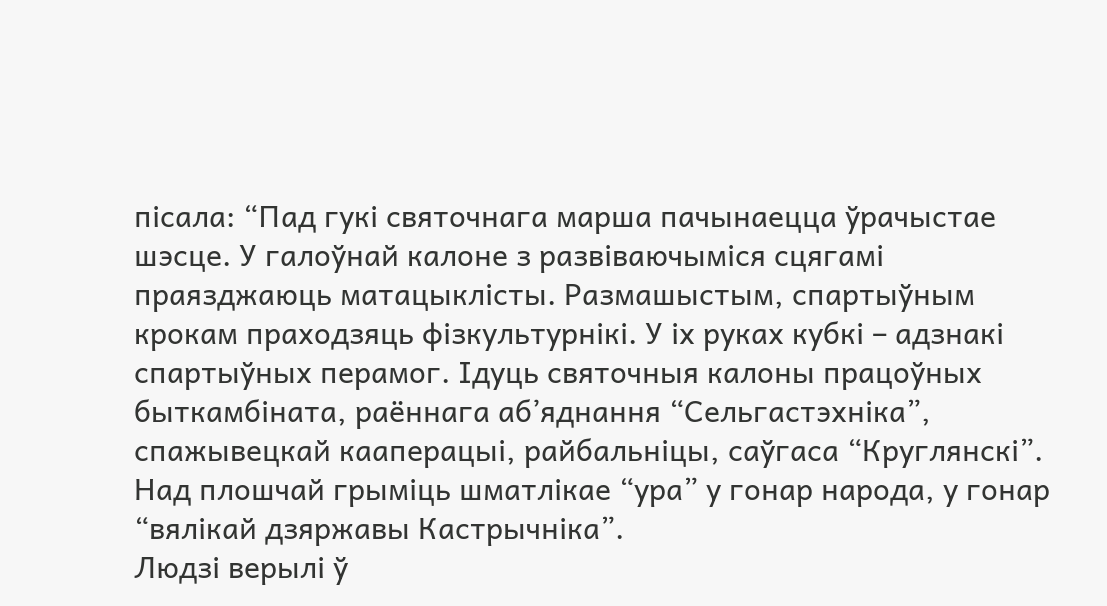пісала: “Пад гукі святочнага марша пачынаецца ўрачыстае шэсце. У галоўнай калоне з развіваючыміся сцягамі праязджаюць матацыклісты. Размашыстым, спартыўным крокам праходзяць фізкультурнікі. У іх руках кубкі – адзнакі спартыўных перамог. Ідуць святочныя калоны працоўных быткамбіната, раённага аб’яднання “Сельгастэхніка”, спажывецкай кааперацыі, райбальніцы, саўгаса “Круглянскі”. Над плошчай грыміць шматлікае “ура” у гонар народа, у гонар “вялікай дзяржавы Кастрычніка”.
Людзі верылі ў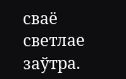сваё светлае заўтра.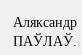Аляксандр ПАЎЛАЎ.